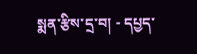སྨན་རྩིས་དྲ་བ། - དཔྱད་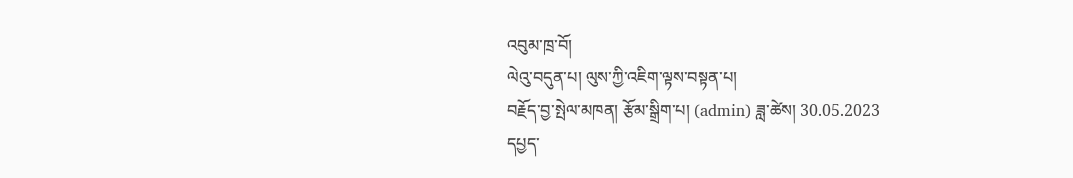འབུམ་ཁྲ་བོ།
ལེའུ་བདུན་པ། ལུས་ཀྱི་འཇིག་ལྟས་བསྟན་པ།
བརྗོད་བྱ་སྤེལ་མཁན། རྩོམ་སྒྲིག་པ། (admin) ཟླ་ཚེས། 30.05.2023
དཔྱད་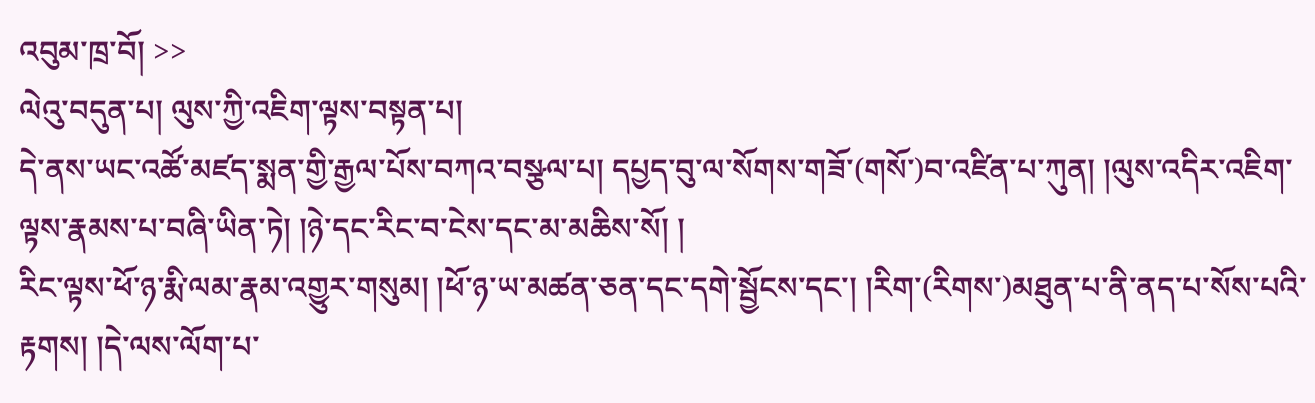འབུམ་ཁྲ་བོ། >>
ལེའུ་བདུན་པ། ལུས་ཀྱི་འཇིག་ལྟས་བསྟན་པ།
དེ་ནས་ཡང་འཚོ་མཛད་སྨན་གྱི་རྒྱལ་པོས་བཀའ་བསྩལ་པ། དཔྱད་བུ་ལ་སོགས་གཟོ་(གསོ་)བ་འཛིན་པ་ཀུན། །ལུས་འདིར་འཇིག་ལྟས་རྣམས་པ་བཞི་ཡིན་ཏེ། །ཉེ་དང་རིང་བ་ངེས་དང་མ་མཆིས་སོ། །
རིང་ལྟས་ཕོ་ཉ་རྨི་ལམ་རྣམ་འགྱུར་གསུམ། །ཕོ་ཉ་ཡ་མཚན་ཅན་དང་དགེ་སྦྱོངས་དང་། །རིག་(རིགས་)མཐུན་པ་ནི་ནད་པ་སོས་པའི་རྟགས། །དེ་ལས་ལོག་པ་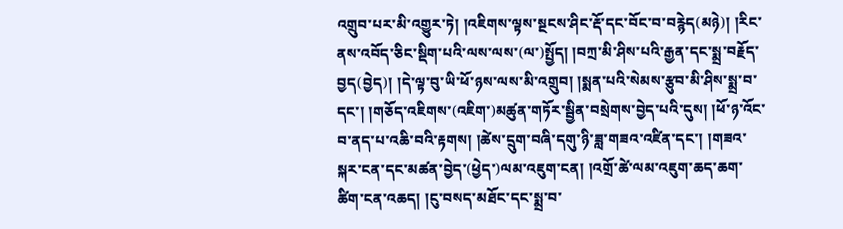འགྲུབ་པར་མི་འགྱུར་ཏེ། །འཇིགས་ལྟས་སྔངས་ཤིང་རྡོ་དང་བོང་བ་བརྙེད(མཉེ)། །རིང་ནས་འབོད་ཅིང་སྡིག་པའི་ལས་ལས་(ལ་)སྤྱོད། །བཀྲ་མི་ཤིས་པའི་རྒྱན་དང་སྨྲ་བརྗོད་བྱད(བྱེད)། །དེ་ལྟ་བུ་ཡི་ཕོ་ཉས་ལས་མི་འགྲུབ། །སྨན་པའི་སེམས་རྩུབ་མི་ཤིས་སྨྲ་བ་དང་། །གཅོད་འཇིགས་(འཇིག་)མཚུན་གཏོར་སྦྱིན་བསྲེགས་བྱེད་པའི་དུས། །ཕོ་ཉ་འོང་བ་ནད་པ་འཆི་བའི་རྟགས། །ཚེས་དྲུག་བཞི་དགུ་ཉི་ཟླ་གཟའ་འཛིན་དང་། །གཟའ་སྐར་ངན་དང་མཚན་བྱེད་(ཕྱེད་)ལམ་འཇུག་ངན། །འགྲོ་ཚེ་ལམ་འཇུག་ཆད་ཆག་ཚིག་ངན་འཆད། །ངུ་བསད་མཐོང་དང་སྨྲ་བ་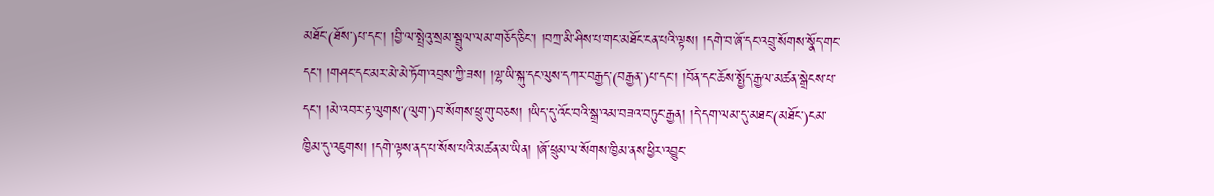མཐོང་(ཐོས་)པ་དང་། །བྱི་ལ་སྤྲེའུ་སྲམ་སྦྲུལ་ལམ་གཅོད་ཅིང་། །བཀྲ་མི་ཤིས་པ་གང་མཐོང་ངན་པའི་ལྟས། །དགེ་བ་ཞོ་དང་འབྲུ་སོགས་སྣོད་གང་དང་། །གཤང་དང་མར་མེ་མེ་ཏོག་འབྲས་ཀྱི་ཟས། །ལྷ་ཡི་སྐུ་དང་ལུས་དཀར་བརྒྱད་(བརྒྱན་)པ་དང་། །བོན་དང་ཆོས་སྤྱོད་རྒྱལ་མཚན་སྒྲེངས་པ་དང་། །མེ་འབར་རྟ་ལུགས་(ལུག་)བ་སོགས་ཕྲུ་གུ་བཅས། །ཡིད་དུ་འོང་བའི་སྒྲ་འམ་བཟའ་བཏུང་རྒྱན། །དེ་དག་ལམ་དུ་མཐང་(མཐོང་)ངམ་ཁྱིམ་དུ་འཇུགས། །དགེ་ལྟས་ནད་པ་སོས་པའི་མཚན་མ་ཡིན། །ཞོ་ཕྲུམ་ལ་སོགས་ཁྱིམ་ནས་ཕྱིར་འབྱུང་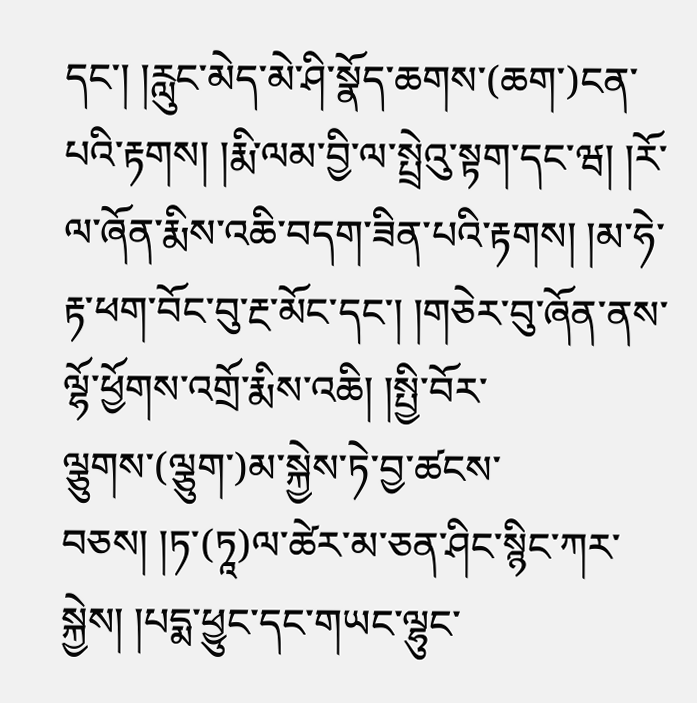དང་། །རླུང་མེད་མེ་ཤི་སྣོད་ཆགས་(ཆག་)ངན་པའི་རྟགས། །རྨི་ལམ་བྱི་ལ་སྤྲེའུ་སྟག་དང་ཝ། །རོ་ལ་ཞོན་རྨིས་འཆི་བདག་ཟིན་པའི་རྟགས། །མ་ཧེ་རྟ་ཕག་བོང་བུ་རྔ་མོང་དང་། །གཅེར་བུ་ཞོན་ནས་ལྷོ་ཕྱོགས་འགྲོ་རྨིས་འཆི། །སྤྱི་བོར་ལྕུགས་(ལྕུག་)མ་སྐྱེས་ཏེ་བྱ་ཚངས་བཅས། །ཏ་(ཏཱ)ལ་ཚེར་མ་ཅན་ཤིང་སྙིང་ཀར་སྐྱེས། །པདྨ་ཕྱུང་དང་གཡང་ལྷུང་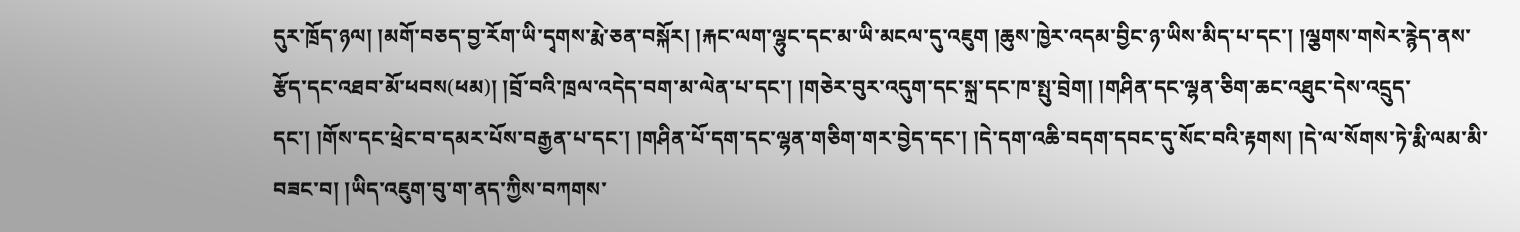དུར་ཁྲོད་ཉལ། །མགོ་བཅད་བྱ་རོག་ཡི་དྭགས་རྨེ་ཅན་བསྐོར། །རྐང་ལག་ལྷུང་དང་མ་ཡི་མངལ་དུ་འཇུག །ཆུས་ཁྱེར་འདམ་བྱིང་ཉ་ཡིས་མིད་པ་དང་། །ལྕགས་གསེར་རྙེད་ནས་རྩོད་དང་འཐབ་མོ་ཕབས(ཕམ)། །བྲོ་བའི་ཁྲལ་འདེད་བག་མ་ལེན་པ་དང་། །གཅེར་བུར་འདུག་དང་སྐྲ་དང་ཁ་སྤུ་བྲེག། །གཤིན་དང་ལྷན་ཅིག་ཆང་འཐུང་དེས་འདྲུད་དང་། །གོས་དང་ཕྲེང་བ་དམར་པོས་བརྒྱན་པ་དང་། །གཤིན་པོ་དག་དང་ལྷན་གཅིག་གར་བྱེད་དང་། །དེ་དག་འཆི་བདག་དབང་དུ་སོང་བའི་རྟགས། །དེ་ལ་སོགས་ཏེ་རྨི་ལམ་མི་བཟང་བ། །ཡིད་འཇུག་བུ་ག་ནད་ཀྱིས་བཀགས་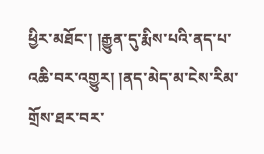ཕྱིར་མཐོང་། །རྒྱུན་དུ་རྨིས་པའི་ནད་པ་འཆི་བར་འགྱུར། །ནད་མེད་མ་ངེས་རིམ་གྲོས་ཐར་བར་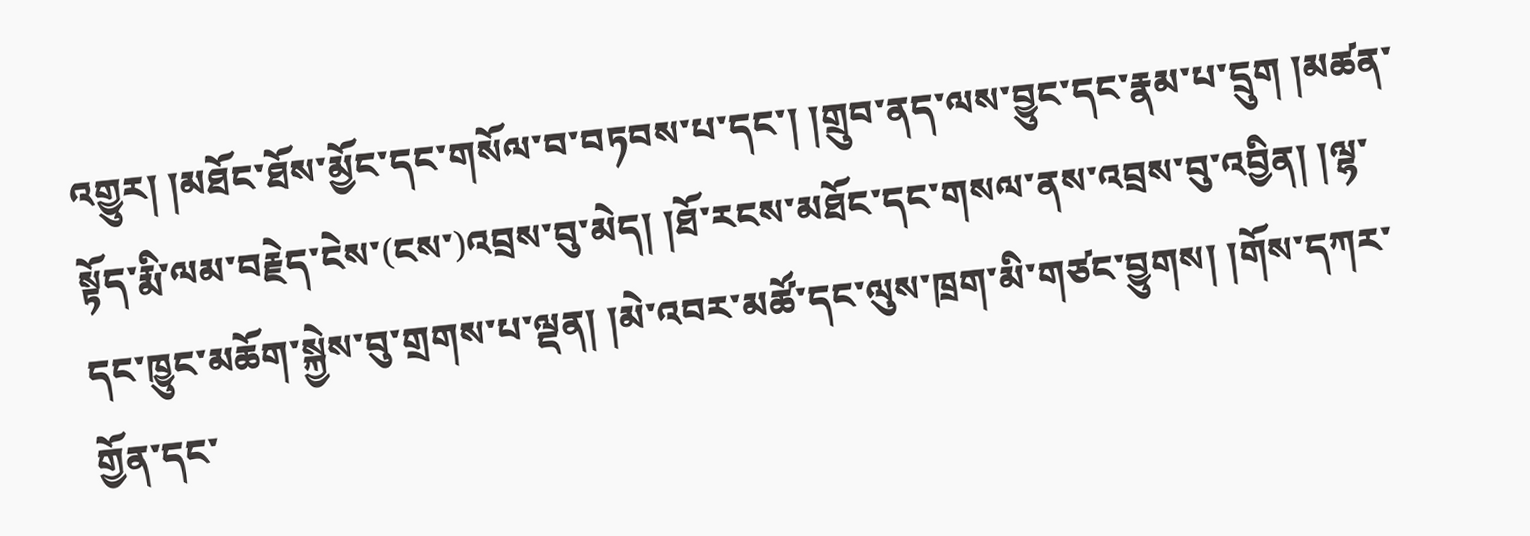འགྱུར། །མཐོང་ཐོས་མྱོང་དང་གསོལ་བ་བཏབས་པ་དང་། །གྲུབ་ནད་ལས་བྱུང་དང་རྣམ་པ་དྲུག །མཚན་སྟོད་རྨི་ལམ་བརྗེད་ངེས་(ངས་)འབྲས་བུ་མེད། །ཐོ་རངས་མཐོང་དང་གསལ་ནས་འབྲས་བུ་འབྱིན། །ལྷ་དང་ཁྱུང་མཆོག་སྐྱེས་བུ་གྲགས་པ་ལྡན། །མེ་འབར་མཚོ་དང་ལུས་ཁྲག་མི་གཙང་བྱུགས། །གོས་དཀར་གྱོན་དང་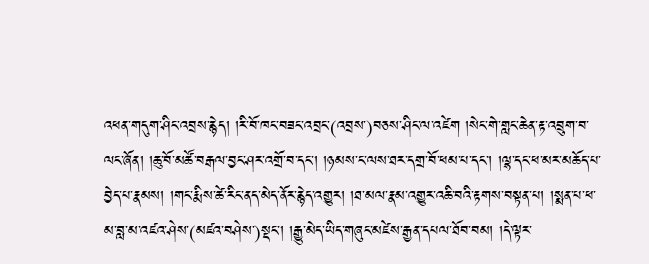འཕན་གདུག་ཤིང་འབྲས་རྙེད། །རི་བོ་ཁང་བཟང་འབྲང་(འབྲས་)བཅས་ཤིང་ལ་འཛེག །སེང་གེ་གླང་ཆེན་རྟ་འབྲུག་བ་ལང་ཞོན། །ཆུ་བོ་མཚོ་བརྒལ་བྱང་ཤར་འགྲོ་བ་དང་། །ཉམས་ང་ལས་ཐར་དགྲ་བོ་ཕམ་པ་དང་། །ལྷ་དང་ཕ་མར་མཆོད་པ་བྱེད་པ་རྣམས། །གང་རྨིས་ཚེ་རིང་ནད་མེད་ནོར་རྙེད་འགྱུར། །ཐ་མལ་རྣམ་འགྱུར་འཆི་བའི་རྟགས་བསྟན་པ། །སྨན་པ་ཕ་མ་བླ་མ་འཛའ་ཤེས་(མཛའ་བཤེས་)སྡང་། །རྒྱུ་མེད་ཡིད་གཞུང་མཛེས་རྒྱན་དཔལ་ཐོབ་བམ། །དེ་ལྟར་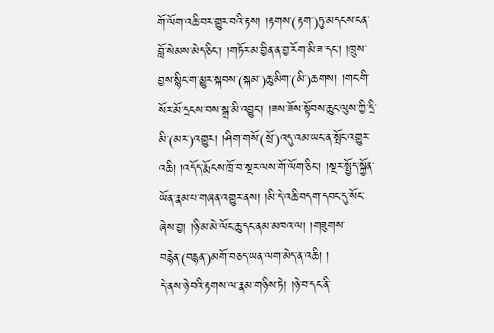གོ་ལོག་འཆི་བར་གྱུར་བའི་རྟས། །རྟགས་(རྟག་)ཏུ་མདངས་ངན་བློ་སེམས་མེད་ཅིང་། །གཏོར་མ་བྱིན་ན་བྱ་རོག་མི་ཟ་དང་། །ཁྲུས་བྱས་སྙིང་ག་མྱུར་སྐབས་(སྐམ་)ཆུ་མིག་(མི་)ཆགས། །གང་གི་སོར་མོ་དྲངས་བས་སྒྲ་མི་འབྱུང་། །ཟས་ཟོས་སྟོབས་ཆུང་ལུས་ཀྱི་དྲི་མི་(མར་)འགྱུར། །ཤིག་གསོ་(སྲོ་)འདུ་འམ་ཡང་ན་སྤོང་འགྱུར་འཆི། །འདོད་རྨོངས་ཁྲོ་བ་སྔར་ལས་གོ་ལོག་ཅིང་། །སྔར་སྤྱོད་སྐྱོན་ཡོན་རྣམ་པ་གཞན་འགྱུར་ནས། །མི་དེ་འཆི་བདག་དབང་དུ་སོང་ཞེས་བྱ། །ཉི་མ་མེ་ལོང་ཆུ་དང་ནམ་མཁའ་ལ། །གཟུགས་བརྙེན་(བརྙན་)མགོ་བཅད་ཡན་ལག་མེད་ན་འཆི། །
དེ་ནས་ཉེ་བའི་རྟགས་ལ་རྣམ་གཉིས་ཏེ། །ཉེ་བ་དང་ནི་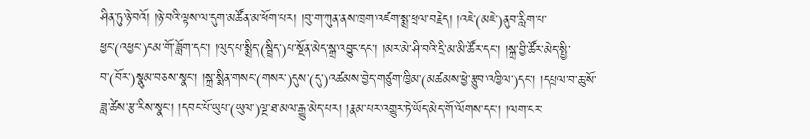ཤིན་ཏུ་ཉེ་བའོ། །ཉེ་བའི་ལྟས་ལ་དུག་མཚོན་མ་ཕོག་པར། །བུ་ག་ཀུན་ནས་ཁྲག་འཛག་སྨྲ་ཕྲལ་བརྗེད། །འཇེ་(མཇེ་)ནུབ་རླིག་པ་ཕྱང་(འཕྱང་)ངམ་གོ་ཟློག་དང་། །ལུད་པ་སྨྲིད་(སྦྲིད་)པ་སྔོན་མེད་སྒྲ་འབྱུང་དང་། །མར་མེ་ཤི་བའི་དྲི་མ་མི་ཚོར་དང་། །སྐྲ་བྱི་ཚོར་མེད་སྤྱི་བ་(བོར་)སྣུམ་བཅས་སྣང་། །སྐྲ་སྨིན་གསང་(གསར་)དུས་(དུ་)འཚམས་བྱེད་གཙུག་ཁྱིམ་(མཚམས་ཕྱེ་རྩུབ་འཁྱིལ་)དང་། །དཔྲལ་བ་ཆུ་སོ་ཟླ་ཚེས་རྩ་རིས་སྣང་། །དབང་པོ་ཡུཔ་(ཡུལ་)ལྔ་ཐ་མལ་རྒྱུ་མེད་པར། །རྣམ་པར་འགྱུར་ཏེ་ཡོད་མེད་གོ་ལོགས་དང་། །ལག་ངར་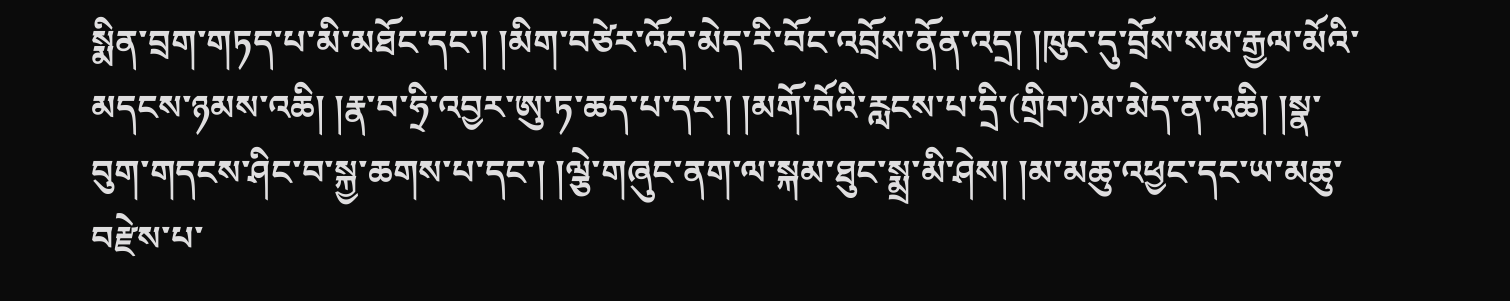སྨིན་བྲག་གཏད་པ་མི་མཐོང་དང་། །མིག་བཙེར་འོད་མེད་རི་བོང་འབྲོས་ནོན་འདྲ། །ཁུང་དུ་བྲོས་སམ་རྒྱལ་མོའི་མདངས་ཉམས་འཆི། །རྣ་བ་ཧྲི་འབྱར་ཨུ་ཏ་ཆད་པ་དང་། །མགོ་བོའི་རླངས་པ་དྲི་(གྲིབ་)མ་མེད་ན་འཆི། །སྣ་བུག་གདངས་ཤིང་བ་སྐྱ་ཆགས་པ་དང་། །ལྕེ་གཞུང་ནག་ལ་སྐམ་ཐུང་སྨྲ་མི་ཤེས། །མ་མཆུ་འཕྱང་དང་ཡ་མཆུ་བརྫེས་པ་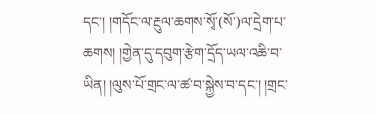དང་། །གདོང་ལ་རྔུལ་ཆགས་སྭོ་(སོ་)ལ་དྲེག་པ་ཆགས། །གྱེན་དུ་དབུག་རྩེག་དྲོད་ཡལ་འཆི་བ་ཡིན། །ལུས་པོ་གྲང་ལ་ཚ་བ་སྐྱེས་བ་དང་། །གྲང་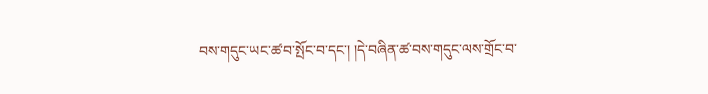བས་གདུང་ཡང་ཚ་བ་སྤོང་བ་དང་། །དེ་བཞིན་ཚ་བས་གདུང་ལས་གྲོང་བ་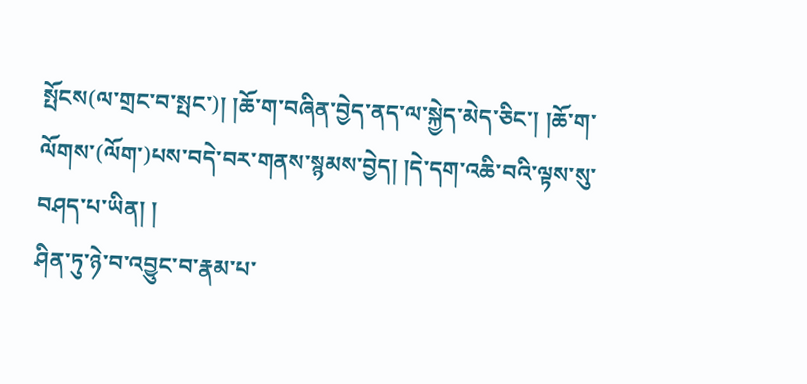སྤོངས(ལ་གྲང་བ་སྤང་)། །ཆོ་ག་བཞིན་བྱེད་ནད་ལ་སྐྱེད་མེད་ཅིང་། །ཆོ་ག་ལོགས་(ལོག་)པས་བདེ་བར་གནས་སྙམས་བྱེད། །དེ་དག་འཆི་བའི་ལྟས་སུ་བཤད་པ་ཡིན། །
ཤིན་ཏུ་ཉེ་བ་འབྱུང་བ་རྣམ་པ་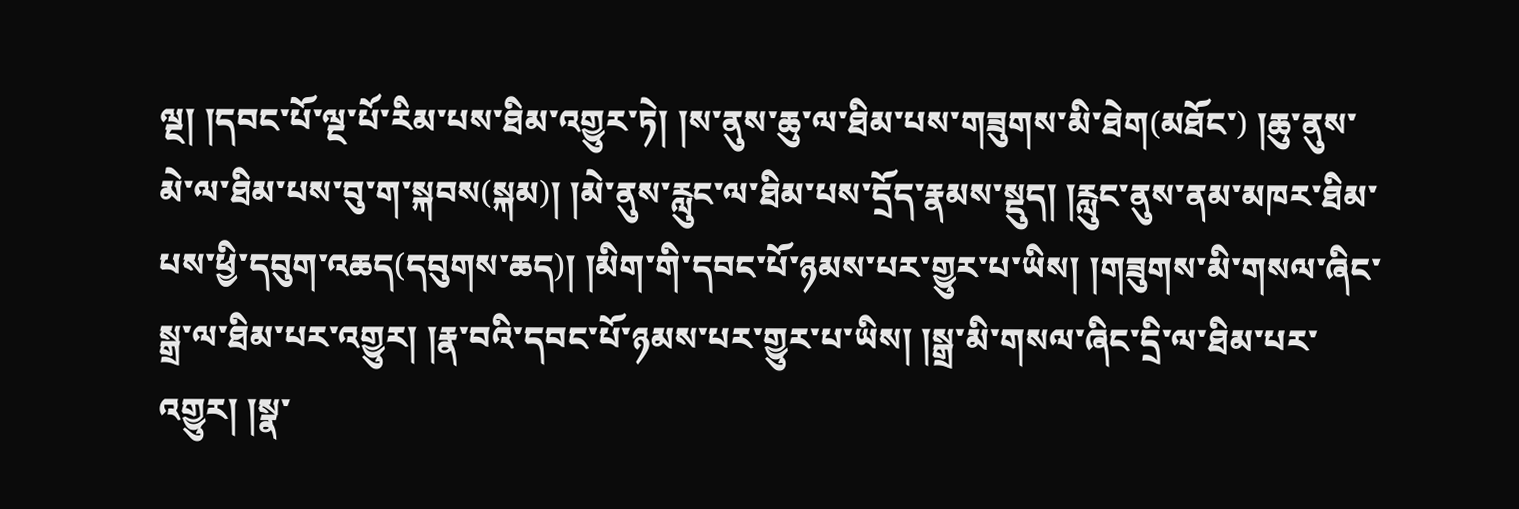ལྔ། །དབང་པོ་ལྔ་པོ་རིམ་པས་ཐིམ་འགྱུར་ཏེ། །ས་ནུས་ཆུ་ལ་ཐིམ་པས་གཟུགས་མི་ཐེག(མཐོང་) །ཆུ་ནུས་མེ་ལ་ཐིམ་པས་བུ་ག་སྐབས(སྐམ)། །མེ་ནུས་རླུང་ལ་ཐིམ་པས་དྲོད་རྣམས་སྡུད། །རླུང་ནུས་ནམ་མཁར་ཐིམ་པས་ཕྱི་དབུག་འཆད(དབུགས་ཆད)། །མིག་གི་དབང་པོ་ཉམས་པར་གྱུར་པ་ཡིས། །གཟུགས་མི་གསལ་ཞིང་སྒྲ་ལ་ཐིམ་པར་འགྱུར། །རྣ་བའི་དབང་པོ་ཉམས་པར་གྱུར་པ་ཡིས། །སྒྲ་མི་གསལ་ཞིང་དྲི་ལ་ཐིམ་པར་འགྱུར། །སྣ་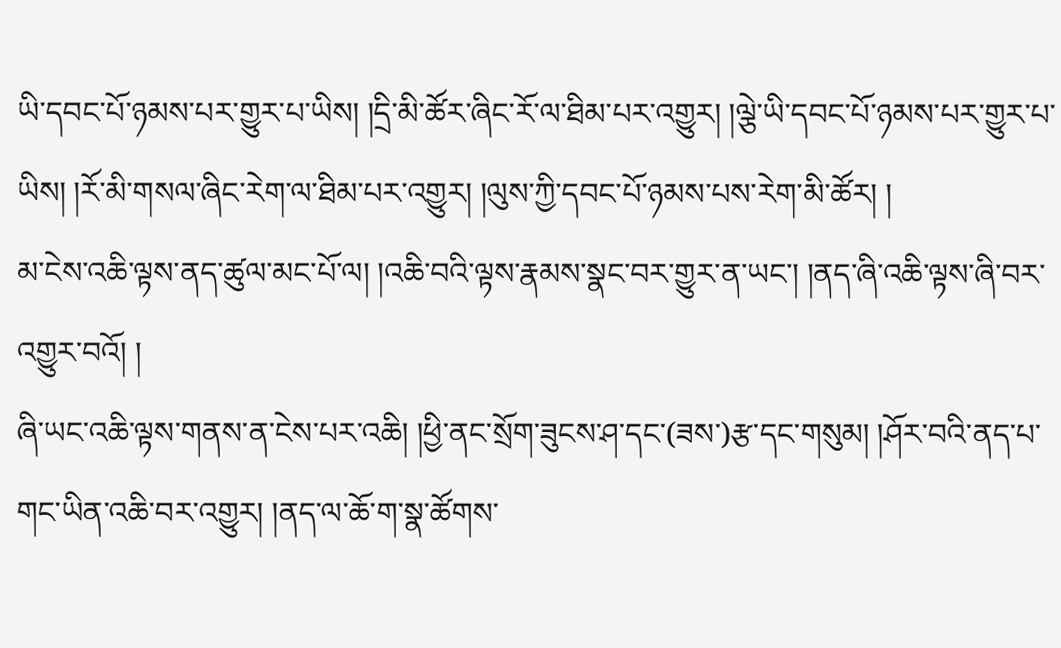ཡི་དབང་པོ་ཉམས་པར་གྱུར་པ་ཡིས། །དྲི་མི་ཚོར་ཞིང་རོ་ལ་ཐིམ་པར་འགྱུར། །ལྕེ་ཡི་དབང་པོ་ཉམས་པར་གྱུར་པ་ཡིས། །རོ་མི་གསལ་ཞིང་རེག་ལ་ཐིམ་པར་འགྱུར། །ལུས་ཀྱི་དབང་པོ་ཉམས་པས་རེག་མི་ཚོར། །
མ་ངེས་འཆི་ལྟས་ནད་ཚུལ་མང་པོ་ལ། །འཆི་བའི་ལྟས་རྣམས་སྣང་བར་གྱུར་ན་ཡང་། །ནད་ཞི་འཆི་ལྟས་ཞི་བར་འགྱུར་བའོ། །
ཞི་ཡང་འཆི་ལྟས་གནས་ན་ངེས་པར་འཆི། །ཕྱི་ནང་སྲོག་ཟུངས་ཤ་དང་(ཟས་)རྩ་དང་གསུམ། །ཤོར་བའི་ནད་པ་གང་ཡིན་འཆི་བར་འགྱུར། །ནད་ལ་ཆོ་ག་སྣ་ཚོགས་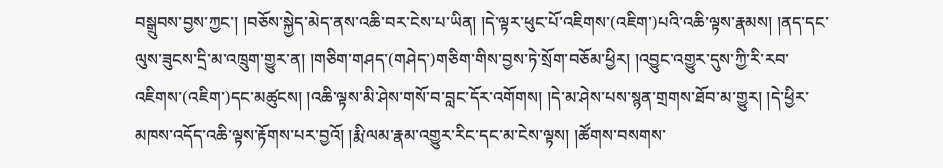བསྒྲུབས་བྱས་ཀྱང་། །བཅོས་སྐྱེད་མེད་ནས་འཆི་བར་ངེས་པ་ཡིན། །དེ་ལྟར་ཕུང་པོ་འཇིགས་(འཇིག་)པའི་འཆི་ལྟས་རྣམས། །ནད་དང་ལུས་ཟུངས་དྲི་མ་འཁྲུག་གྱུར་ན། །གཅིག་གཤད་(གཤེད་)གཅིག་གིས་བྱས་ཏེ་སྲོག་བཅོམ་ཕྱིར། །འབྱུང་འགྱུར་དུས་ཀྱི་རི་རབ་འཇིགས་(འཇིག་)དང་མཚུངས། །འཆི་ལྟས་མི་ཤེས་གསོ་བ་བླང་དོར་འགོགས། །དེ་མ་ཤེས་པས་སྙན་གྲགས་ཐོབ་མ་གྱུར། །དེ་ཕྱིར་མཁས་འདོད་འཆི་ལྟས་རྟོགས་པར་བྱའོ། །རྨི་ལམ་རྣམ་འགྱུར་རིང་དང་མ་ངེས་ལྟས། །ཚོགས་བསགས་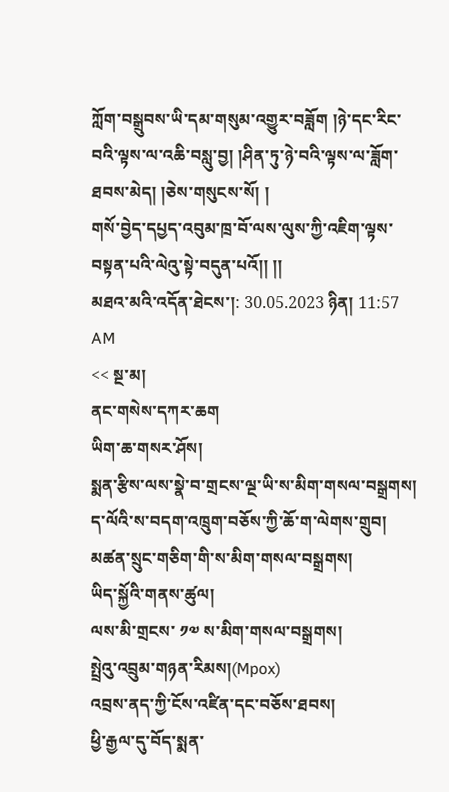ཀློག་བསྒྲུབས་ཡི་དམ་གསུམ་འགྱུར་བཟློག །ཉེ་དང་རིང་བའི་ལྟས་ལ་འཆི་བསླུ་བྱ། །ཤིན་ཏུ་ཉེ་བའི་ལྟས་ལ་ཟློག་ཐབས་མེད། །ཅེས་གསུངས་སོ། །
གསོ་བྱེད་དཔྱད་འབུམ་ཁྲ་བོ་ལས་ལུས་ཀྱི་འཇིག་ལྟས་བསྟན་པའི་ལེའུ་སྟེ་བདུན་པའོ།། །།
མཐའ་མའི་འདོན་ཐེངས་།: 30.05.2023 ཉིན། 11:57 AM
<< སྔ་མ།
ནང་གསེས་དཀར་ཆག
ཡིག་ཆ་གསར་ཤོས།
སྨན་རྩིས་ལས་སྣེ་བ་གྲངས་ལྔ་ཡི་ས་མིག་གསལ་བསྒྲགས།
ད་ལོའི་ས་བདག་འཁྲུག་བཅོས་ཀྱི་ཆོ་ག་ལེགས་གྲུབ།
མཚན་སྲུང་གཅིག་གི་ས་མིག་གསལ་བསྒྲགས།
ཡིད་སྐྱོའི་གནས་ཚུལ།
ལས་མི་གྲངས་ ༡༧ ས་མིག་གསལ་བསྒྲགས།
སྤྲེའུ་འབྲུམ་གཉན་རིམས།(Mpox)
འབྲས་ནད་ཀྱི་ངོས་འཛིན་དང་བཅོས་ཐབས།
ཕྱི་རྒྱལ་དུ་བོད་སྨན་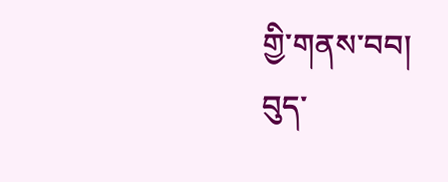གྱི་གནས་བབ།
བུད་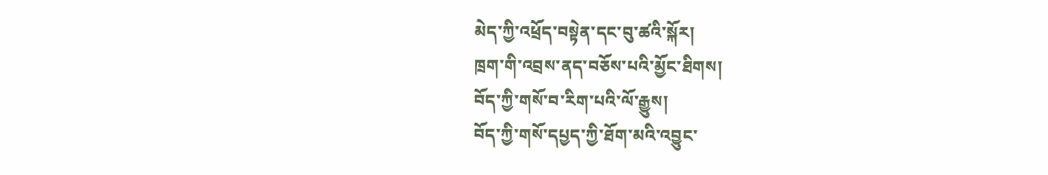མེད་ཀྱི་འཕྲོད་བསྟེན་དང་བུ་ཚའི་སྐོར།
ཁྲག་གི་འབྲས་ནད་བཅོས་པའི་མྱོང་ཐིགས།
བོད་ཀྱི་གསོ་བ་རིག་པའི་ལོ་རྒྱུས།
བོད་ཀྱི་གསོ་དཔྱད་ཀྱི་ཐོག་མའི་འབྱུང་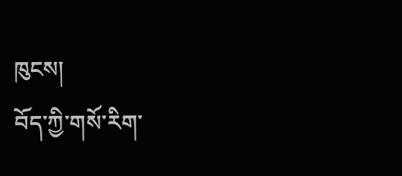ཁུངས།
བོད་ཀྱི་གསོ་རིག་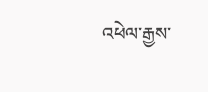འཕེལ་རྒྱས་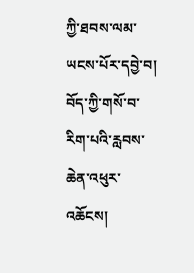ཀྱི་ཐབས་ལམ་ཡངས་པོར་དབྱེ་བ།
བོད་ཀྱི་གསོ་བ་རིག་པའི་རླབས་ཆེན་འཕུར་འཆོངས།